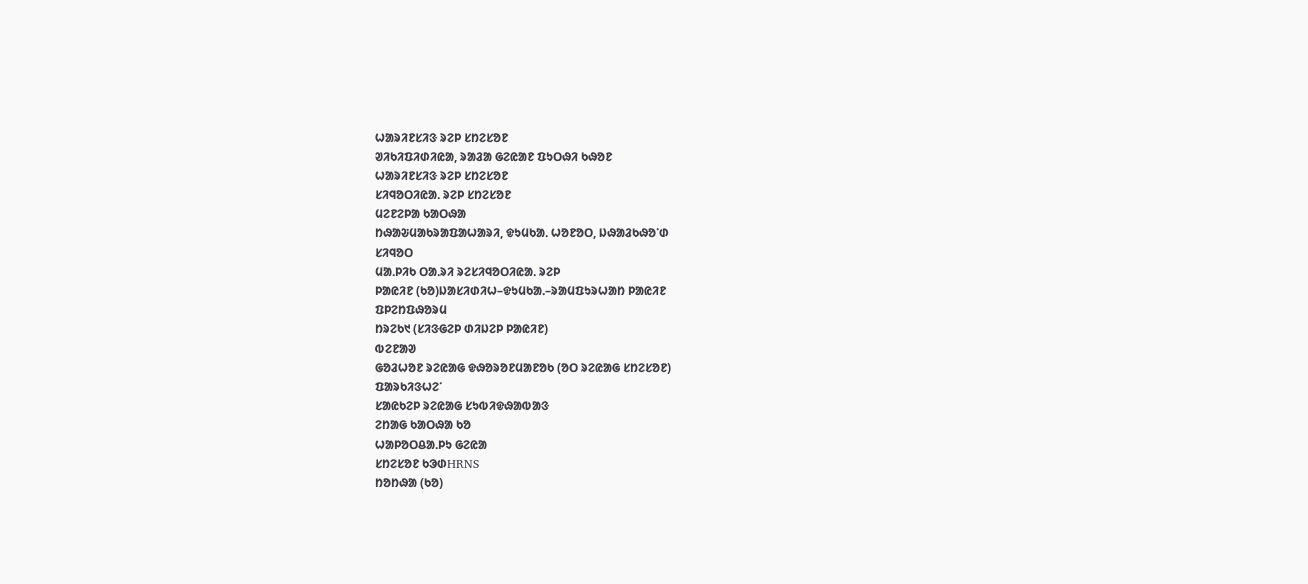ᱦᱟᱨᱤᱱᱥᱤᱝ ᱨᱮᱞ ᱥᱴᱮᱥᱚᱱ
ᱣᱤᱠᱤᱯᱤᱰᱤᱭᱟ, ᱨᱟᱲᱟ ᱜᱮᱭᱟᱱ ᱯᱩᱛᱷᱤ ᱠᱷᱚᱱ
ᱦᱟᱨᱤᱱᱥᱤᱝ ᱨᱮᱞ ᱥᱴᱮᱥᱚᱱ
ᱥᱤᱧᱚᱛᱤᱭᱟᱹ ᱨᱮᱞ ᱥᱴᱮᱥᱚᱱ
ᱢᱮᱱᱮᱞᱟ ᱠᱟᱛᱷᱟ
ᱴᱷᱟᱶᱢᱟᱠᱨᱟᱯᱟᱦᱟᱨᱤ, ᱫᱩᱢᱠᱟᱹ ᱦᱚᱱᱚᱛ, ᱡᱷᱟᱲᱠᱷᱚᱸᱰ
ᱥᱤᱧᱚᱛ
ᱢᱟᱹᱞᱤᱠ ᱛᱟᱹᱨᱤ ᱨᱮᱥᱤᱧᱚᱛᱤᱭᱟᱹ ᱨᱮᱞ
ᱞᱟᱭᱤᱱ (ᱠᱚ)ᱡᱟᱥᱤᱰᱤᱦ–ᱫᱩᱢᱠᱟᱹ–ᱨᱟᱢᱯᱩᱨᱦᱟᱴ ᱞᱟᱭᱤᱱ
ᱯᱞᱮᱴᱯᱷᱚᱨᱢ
ᱴᱨᱮᱠ᱑ (ᱥᱤᱝᱜᱮᱞ ᱰᱤᱡᱮᱞ ᱞᱟᱭᱤᱱ)
ᱵᱮᱱᱟᱣ
ᱜᱚᱲᱦᱚᱱ ᱨᱮᱭᱟᱜ ᱫᱷᱚᱨᱚᱱᱢᱟᱱᱚᱠ (ᱚᱛ ᱨᱮᱭᱟᱜ ᱥᱴᱮᱥᱚᱱ)
ᱯᱟᱨᱠᱤᱝᱦᱮᱸ
ᱥᱟᱭᱠᱮᱞ ᱨᱮᱭᱟᱜ ᱥᱩᱵᱤᱫᱷᱟᱵᱟᱝ
ᱮᱴᱟᱜ ᱠᱟᱛᱷᱟ ᱠᱚ
ᱦᱟᱞᱚᱛᱪᱟᱹᱞᱩ ᱜᱮᱭᱟ
ᱥᱴᱮᱥᱚᱱ ᱠᱳᱰHRNS
ᱴᱚᱴᱷᱟ (ᱠᱚ)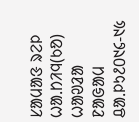ᱥᱟᱢᱟᱝ ᱨᱮᱞ
ᱦᱟᱹᱴᱤᱧ(ᱠᱚ) ᱦᱟᱣᱲᱟ
ᱱᱟᱜᱟᱢ
ᱪᱟᱹᱞᱩ᱒᱐᱑᱔-᱑᱕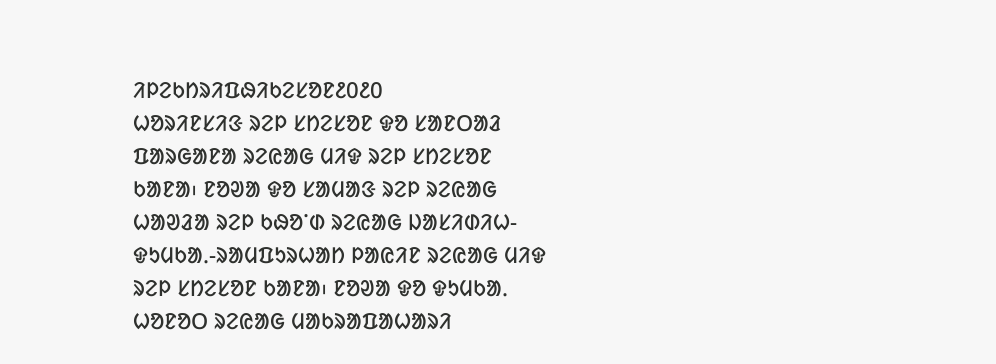ᱤᱞᱮᱠᱴᱨᱤᱯᱷᱤᱠᱮᱥᱚᱱ᱒᱐᱒᱐
ᱦᱚᱨᱤᱱᱥᱤᱝ ᱨᱮᱞ ᱥᱴᱮᱥᱚᱱ ᱫᱚ ᱥᱟᱱᱛᱟᱲ ᱯᱟᱨᱜᱟᱱᱟ ᱨᱮᱭᱟᱜ ᱢᱤᱫ ᱨᱮᱞ ᱥᱴᱮᱥᱚᱱ ᱠᱟᱱᱟ᱾ ᱱᱚᱣᱟ ᱫᱚ ᱥᱟᱢᱟᱝ ᱨᱮᱞ ᱨᱮᱭᱟᱜ ᱦᱟᱣᱲᱟ ᱨᱮᱞ ᱠᱷᱚᱸᱰ ᱨᱮᱭᱟᱜ ᱡᱟᱥᱤᱰᱤᱦ-ᱫᱩᱢᱠᱟᱹ-ᱨᱟᱢᱯᱩᱨᱦᱟᱴ ᱞᱟᱭᱤᱱ ᱨᱮᱭᱟᱜ ᱢᱤᱫ ᱨᱮᱞ ᱥᱴᱮᱥᱚᱱ ᱠᱟᱱᱟ᱾ ᱱᱚᱣᱟ ᱫᱚ ᱫᱩᱢᱠᱟᱹ ᱦᱚᱱᱚᱛ ᱨᱮᱭᱟᱜ ᱢᱟᱠᱨᱟᱯᱟᱦᱟᱨᱤ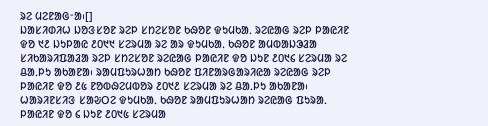ᱨᱮ ᱢᱮᱱᱟᱜᱼᱟ᱾[]
ᱡᱟᱥᱤᱰᱤᱦ ᱡᱚᱝᱥᱚᱱ ᱨᱮᱞ ᱥᱴᱮᱥᱚᱱ ᱠᱷᱚᱱ ᱫᱩᱢᱠᱟᱹ ᱨᱮᱭᱟᱜ ᱨᱮᱞ ᱞᱟᱭᱤᱱ ᱫᱚ ᱑᱒ ᱡᱩᱞᱟᱭ ᱒᱐᱑᱑ ᱥᱮᱨᱢᱟ ᱨᱮ ᱟᱨ ᱫᱩᱢᱠᱟᱹ ᱠᱷᱚᱱ ᱟᱢᱵᱟᱡᱳᱲᱟ ᱥᱤᱠᱟᱨᱤᱯᱟᱲᱟ ᱨᱮᱞ ᱥᱴᱮᱥᱚᱱ ᱨᱮᱭᱟᱜ ᱞᱟᱭᱤᱱ ᱫᱚ ᱡᱩᱱ ᱒᱐᱑᱔ ᱥᱮᱨᱢᱟ ᱨᱮ ᱪᱟᱹᱞᱩ ᱟᱠᱟᱱᱟ᱾ ᱨᱟᱢᱯᱩᱨᱦᱟᱴ ᱠᱷᱚᱱ ᱯᱤᱱᱟᱨᱜᱟᱨᱤᱭᱟ ᱨᱮᱭᱟᱜ ᱨᱮᱞ ᱞᱟᱭᱤᱱ ᱫᱚ ᱒᱕ ᱱᱚᱵᱷᱮᱢᱵᱚᱨ ᱒᱐᱑᱒ ᱥᱮᱨᱢᱟ ᱨᱮ ᱪᱟᱹᱞᱩ ᱟᱠᱟᱱᱟ᱾ ᱦᱟᱨᱤᱱᱥᱤᱝ ᱥᱟᱶᱛᱮ ᱫᱩᱢᱠᱟᱹ ᱠᱷᱚᱱ ᱨᱟᱢᱯᱩᱨᱦᱟᱴ ᱨᱮᱭᱟᱜ ᱯᱩᱨᱟᱹ ᱞᱟᱭᱤᱱ ᱫᱚ ᱔ ᱡᱩᱱ ᱒᱐᱑᱕ ᱥᱮᱨᱢᱟ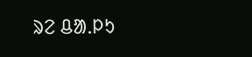ᱨᱮ ᱪᱟᱹᱞᱩ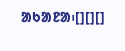ᱟᱠᱟᱱᱟ᱾[][][]